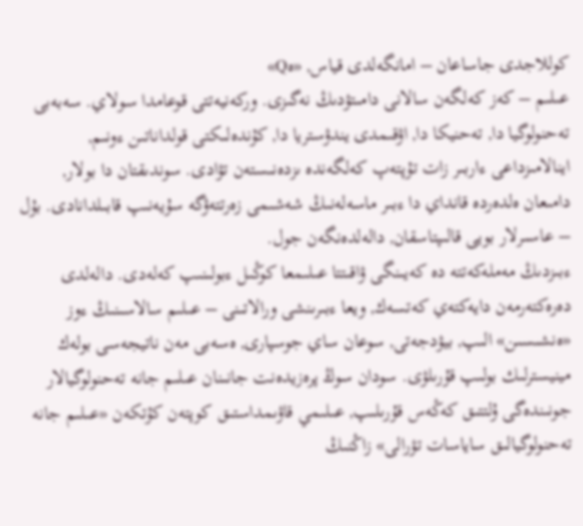كوللاجدى جاساعان – امانگەلدى قياس, «ەQ»
عىلىم – كەز كەلگەن سالانى دامىتۋدىڭ نەگىزى. وركەنيەتتى قوعامدا سولاي. سەبەبى تەحنولوگيا دا, تەحنيكا دا, اۋقىمدى يندۋستريا دا, كۇندەلىكتى قولداناتىن ءونىم, اينالامىزداعى ءاربىر زات تۇپتەپ كەلگەندە ىزدەنىستەن تۋادى. سوندىقتان دا بولار, دامىعان ەلدەردە قانداي دا ءبىر ماسەلەنىڭ شەشىمى زەرتتەۋگە سۇيەنىپ قابىلدانادى. بۇل – عاسىرلار بويى قالىپتاسقان, دالەلدەنگەن جول.
ءبىزدىڭ مەملەكەتتە دە كەيىنگى ۋاقىتتا عىلىمعا كوڭىل ءبولىنىپ كەلەدى. دالەلدى دەرەكتەرمەن دايەكتەي كەتسەك, ويعا ءبىرىنشى ورالاتىنى – عىلىم سالاسىنىڭ ءوز «ەنشىسىن» الىپ, بيۋدجەتى, سوعان ساي جوسپارى, ەسەبى مەن ناتيجەسى بولەك مينيسترلىك بولىپ قۇرىلۋى. سودان سوڭ پرەزيدەنت جانىنان عىلىم جانە تەحنولوگيالار جونىندەگى ۇلتتىق كەڭەس قۇرىلىپ, عىلىمي قاۋىمداستىق كوپتەن كۇتكەن «عىلىم جانە تەحنولوگيالىق ساياسات تۋرالى» زاڭنىڭ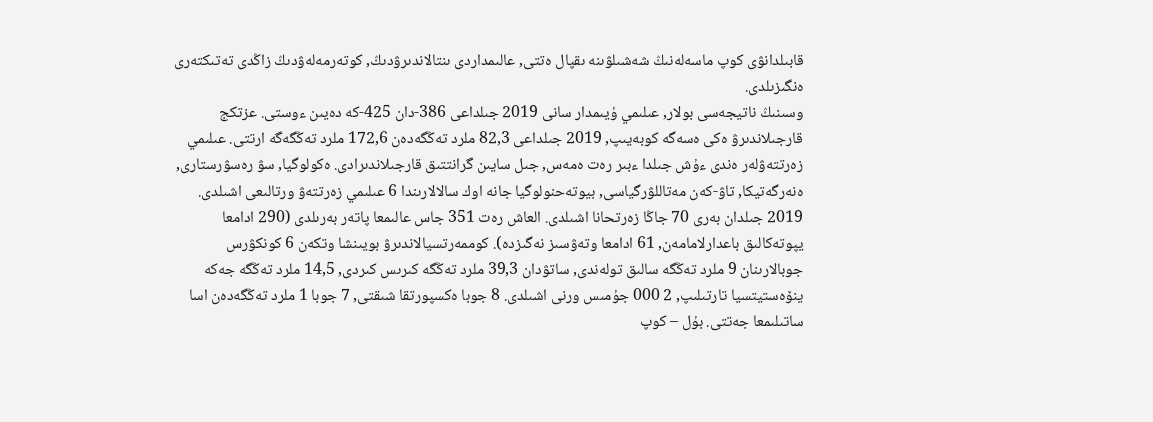قابىلدانۋى كوپ ماسەلەنىڭ شەشىلۋىنە ىقپال ەتتى, عالىمداردى ىنتالاندىرۋدىڭ, كوتەرمەلەۋدىڭ زاڭدى تەتىكتەرى ەنگىزىلدى.
وسىنىڭ ناتيجەسى بولار, عىلىمي ۇيىمدار سانى 2019 جىلداعى 386-دان 425-كە دەيىن ءوستى. عزتكج قارجىلاندىرۋ ەكى ەسەگە كوبەيىپ, 2019 جىلداعى 82,3 ملرد تەڭگەدەن 172,6 ملرد تەڭگەگە ارتتى. عىلىمي زەرتتەۋلەر ەندى ءۇش جىلدا ءبىر رەت ەمەس, جىل سايىن گرانتتىق قارجىلاندىرادى. ەكولوگيا, سۋ رەسۋرستارى, ەنەرگەتيكا, تاۋ-كەن مەتاللۋرگياسى, بيوتەحنولوگيا جانە اوك سالالارىندا 6 عىلىمي زەرتتەۋ ورتالىعى اشىلدى. 2019 جىلدان بەرى 70 جاڭا زەرتحانا اشىلدى. العاش رەت 351 جاس عالىمعا پاتەر بەرىلدى (290 ادامعا يپوتەكالىق باعدارلامامەن, 61 ادامعا وتەۋسىز نەگىزدە). كوممەرتسيالاندىرۋ بويىنشا وتكەن 6 كونكۋرس جوبالارىنان 9 ملرد تەڭگە سالىق تولەندى, ساتۋدان 39,3 ملرد تەڭگە كىرىس كىردى, 14,5 ملرد تەڭگە جەكە ينۆەستيتسيا تارتىلىپ, 2 000 جۇمىس ورنى اشىلدى. 8 جوبا ەكسپورتقا شىقتى, 7 جوبا 1 ملرد تەڭگەدەن اسا ساتىلىمعا جەتتى. بۇل – كوپ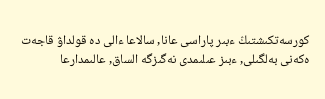كورسەتكىشتىڭ ءبىر پاراسى عانا, سالاعا ءالى دە قولداۋ قاجەت ەكەنى بەلگىلى, ءبىز عىلىمدى نەگىزگە الساق, عالىمدارعا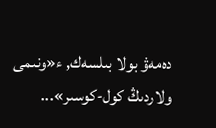دەمەۋ بولا بىلسەك, ء«ونىمى ولاردىڭ كول-كوسىر»...